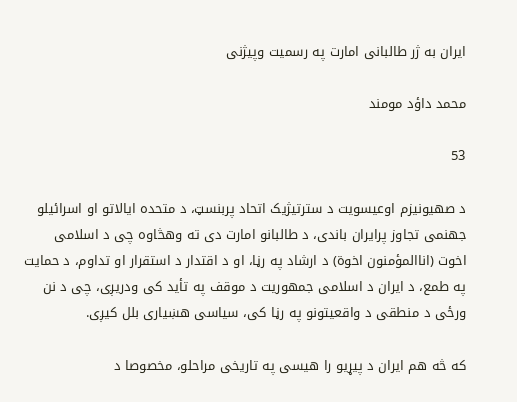ایران به ژر طالبانی امارت په رسمیت وپیژنی

محمد داؤد مومند

53

د صهیونیزم اوعیسویت د سترتیژیک اتحاد پربنسټ، د متحده ایالاتو او اسرائیلو جهنمی تجاوز پرایران باندی، د طالبانو امارت دی ته وهڅاوه چی د اسلامی اخوت (اناالمؤمنون اخوة) د ارشاد په رڼا، او د اقتدار د استقرار او تداوم، د حمایت په طمع، د ایران د اسلامی جمهوریت د موقف په تأید کی ودریږی، چی د نن ورځی د منطقی د واقعیتونو په رڼا کی، سیاسی هښیاری بلل کیږی.

که څه هم ایران د پیړیو را هیسی په تاریخی مراحلو، مخصوصا د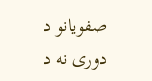صفویانو د دوری نه د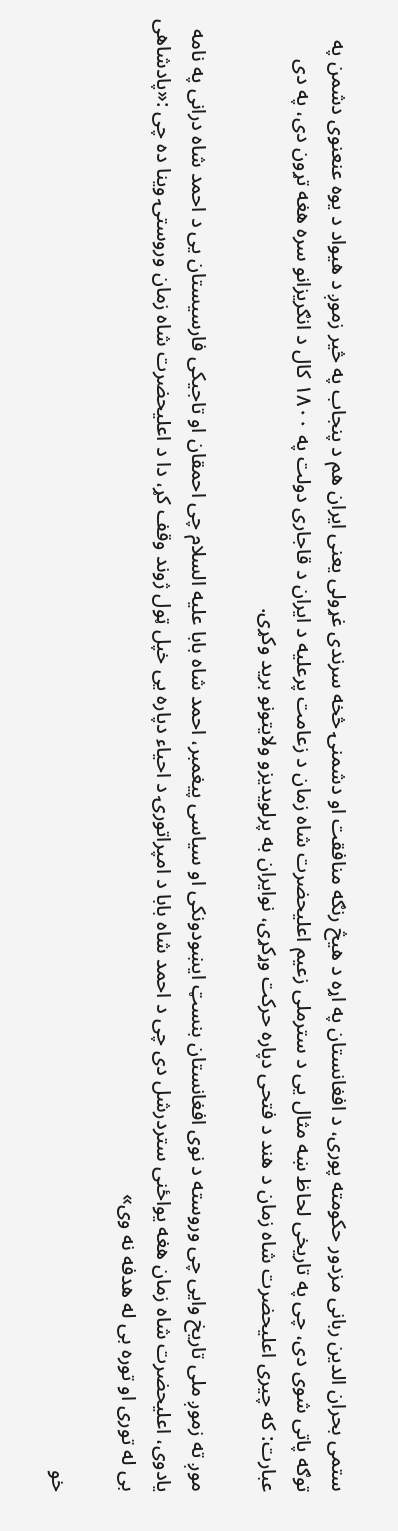ستمی بحران الدین ربانی مزدور حکومته پوری، د افغانستان په اړه د هیڅ رنګه منافقت او دشمنۍ څخه سرندی غړولی یعنی ایران هم د پنجاب په څیر زموږ د هیواد د یوه عنعنوی دشمن په توګه پاتی شوی دی، چی په تاریخی لحاظ ښه مثال یی د سترملی زعیم اعلیحضرت شاه زمان د زعامت پرعلیه د ایران د قاجاری دولت په ۱۸۰۰ کال د انګریزانو سره هغه تړون دی، په دی عبارت: که چیری اعلیحضرت شاه زمان د هند د فتحی دپاره حرکت وړکړی، نوایران به پرلویدیزو ولایتونو برید وکړی.

موږ ته زموږ ملی تاریخ وایی چی وروسته د نوی افغانستان بنسټ ایښودونکی او سیاسی پیغمبر، احمد شاه بابا علیه السلام چی احمقان او تاجیکی فارسیستان یی د احمد شاه درانی په نامه یادوی، اعلیحضرت شاه زمان هغه یواځنی ستردرشل دی چی د احمد شاه بابا د امپراتورۍ د احیاء دپاره یی خپل ټول ژوند وقف کړ، دا د اعلیحضرت شاه زمان وروستۍ وینا ده چی :«پادشاهی بی له توری او توره بی له هدفه نه وی»

خو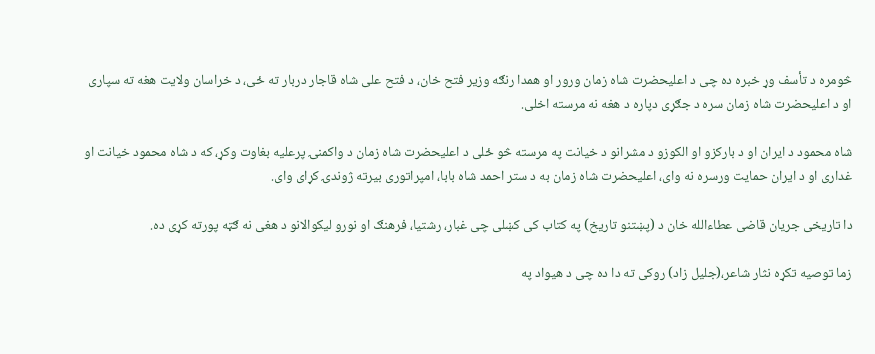څومره د تأسف وړ خبره ده چی د اعلیحضرت شاه زمان ورور او همدا رنګه وزیر فتح خان، د فتح علی شاه قاجار دربار ته ځی، د خراسان ولایت هغه ته سپاری او د اعلیحضرت شاه زمان سره د جګړی دپاره د هغه نه مرسته اخلی.

شاه محمود د ایران او د بارکزو او الکوزو د مشرانو د خیانت په مرسته څو ځلی د اعلیحضرت شاه زمان د واکمنۍ پرعلیه بغاوت وکړ، که د شاه محمود خیانت او غداری او د ایران حمایت ورسره نه وای، اعلیحضرت شاه زمان به د ستر احمد شاه بابا، امپراتوری بیرته ژوندۍ کړای وای.

دا تاریخی جریان قاضی عطاءالله خان د (پښتنو تاریخ) په کتاب کی کښلی چی غبار، رشتیا، فرهنګ او نورو لیکوالانو د هغی نه ګټه پورته کړی ده.

زما توصیه تکړه نثار شاعر،(جلیل زاد) روکی ته دا ده چی د هیواد په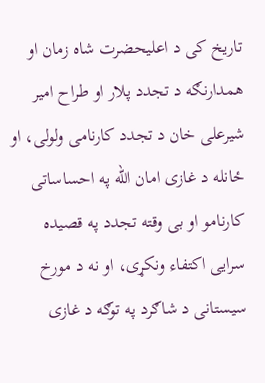تاریخ کی د اعلیحضرت شاه زمان او همدارنګه د تجدد پلار او طراح امیر شیرعلی خان د تجدد کارنامی ولولی، او ځانله د غازی امان الله په احساساتی کارنامو او بی وقته تجدد په قصیده سرایی اکتفاء ونکړی، او نه د مورخ سیستانی د شاګرد په توګه د غازی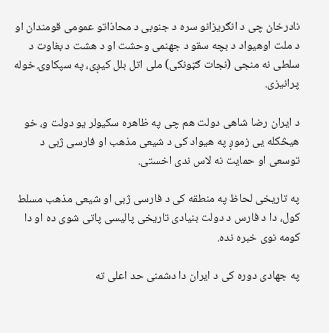نادرخان چی د انګریزانو سره د جنوبی د محاذاتو عمومی قومندان او د ملت اوهیواد د بچه سقو د جهنمی وحشت او د هشت د بغاوت د سلطی نه منجی (نجات ګټونکی) ملی اتل بلل کیږی، په سپکاوۍ خوله پرانیزی.

د ایران رضا شاهی دولت هم چی په ظاهره سکیولر یو دولت و، خو هیڅکله یی زموږ په هیواد کی د شیعی مذهب او فارسی ژبی د توسعی او حمایت نه لاس ندی اخستی.

په تاریخی لحاظ په منطقه کی د فارسی ژبی او شیعی مذهب مسلط کول، دا د فارس د دولت بنیادی تاریخی پالیسی پاتی شوی ده او دا کومه نوی خبره نده.

په جهادی دوره کی د ایران دا دشمنی حد اعلی ته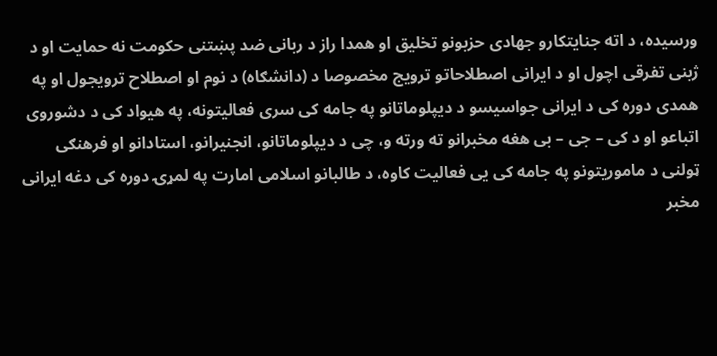ورسیده، د اته جنایتکارو جهادی حزبونو تخلیق او همدا راز د ربانی ضد پښتنی حکومت نه حمایت او د ژبنی تفرقی اچول او د ایرانی اصطلاحاتو ترویج مخصوصا د (دانشګاه) د نوم او اصطلاح ترویجول او په همدی دوره کی د ایرانی جواسیسو د دیپلوماتانو په جامه کی سری فعالیتونه، په هیواد کی د دشوروی اتباعو او د کی – جی – بی هغه مخبرانو ته ورته و، چی د دیپلوماتانو، انجنیرانو، استادانو او فرهنګی ټولنی د ماموریتونو په جامه کی یی فعالیت کاوه، د طالبانو اسلامی امارت په لمړۍ دوره کی دغه ایرانی مخبر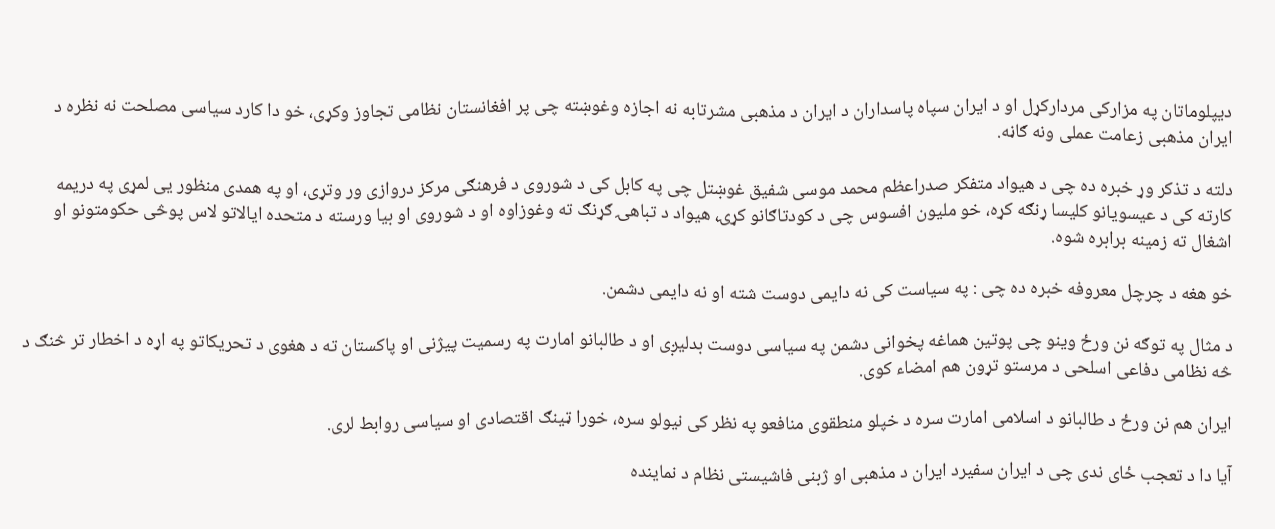دیپلوماتان په مزارکی مردارکړل او د ایران سپاه پاسداران د ایران د مذهبی مشرتابه نه اجازه وغوښته چی پر افغانستان نظامی تجاوز وکړی، خو دا کارد سیاسی مصلحت نه نظره د ایران مذهبی زعامت عملی ونه ګاڼه.

دلته د تذکر وړ خبره ده چی د هیواد متفکر صدراعظم محمد موسی شفیق غوښتل چی په کابل کی د شوروی د فرهنګی مرکز دروازی ور وتړی، او په همدی منظور یی لمړی په دریمه کارته کی د عیسویانو کلیسا ړنګه کړه، خو ملیون افسوس چی د کودتاګانو کړۍ، هیواد د تباهۍ ګړنګ ته وغوزاوه او د شوروی او بیا ورسته د متحده ایالاتو لاس پوڅی حکومتونو او اشغال ته زمینه برابره شوه.

خو هغه د چرچل معروفه خبره ده چی : په سیاست کی نه دایمی دوست شته او نه دایمی دشمن.

د مثال په توګه نن ورځ وینو چی پوتین هماغه پخوانی دشمن په سیاسی دوست بدلیږی او د طالبانو امارت په رسمیت پیژنی او پاکستان ته د هغوی د تحریکاتو په اړه د اخطار تر څنګ د څه نظامی دفاعی اسلحی د مرستو تړون هم امضاء کوی.

ایران هم نن ورځ د طالبانو د اسلامی امارت سره د خپلو منطقوی منافعو په نظر کی نیولو سره، خورا ټینګ اقتصادی او سیاسی روابط لری.

آیا دا د تعجب ځای ندی چی د ایران سفیرد ایران د مذهبی او ژبنی فاشیستی نظام د نماینده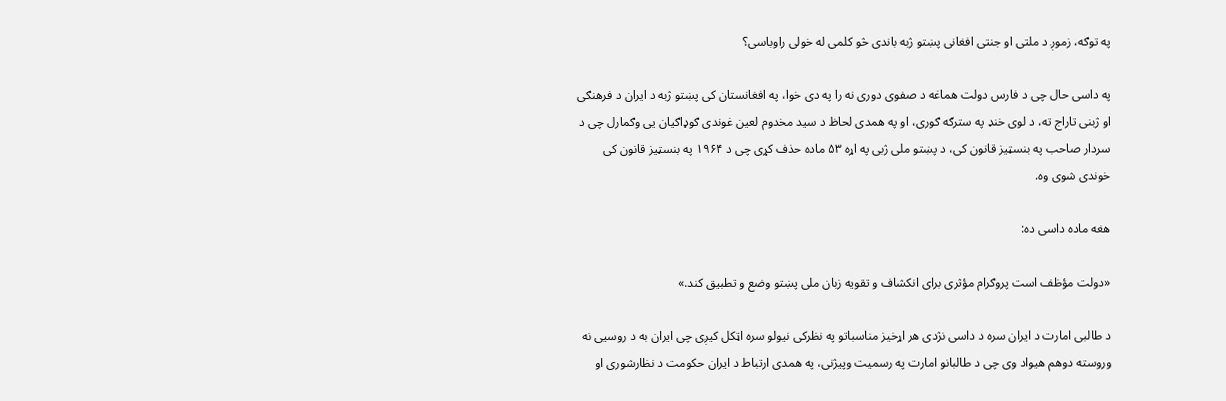په توګه، زموږ د ملتی او جنتی افغانی پښتو ژبه باندی څو کلمی له خولی راوباسی؟

په داسی حال چی د فارس دولت هماغه د صفوی دوری نه را په دی خوا، په افغانستان کی پښتو ژبه د ایران د فرهنګی او ژبنی تاراج ته، د لوی خنډ په سترګه ګوری، او په همدی لحاظ د سید مخدوم لعین غوندی ګوډاګیان یی وګمارل چی د سردار صاحب په بنسټیز قانون کی، د پښتو ملی ژبی په اړه ۵۳ ماده حذف کړی چی د ۱۹۶۴ په بنسټیز قانون کی خوندی شوی وه.

هغه ماده داسی ده:

«دولت مؤظف است پروګرام مؤثری برای انکشاف و تقویه زبان ملی پښتو وضع و تطبیق کند.»

د طالبی امارت د ایران سره د داسی نژدی هر اړخیز مناسباتو په نظرکی نیولو سره اټکل کیږی چی ایران به د روسیی نه وروسته دوهم هیواد وی چی د طالبانو امارت په رسمیت وپیژنی، په همدی ارتباط د ایران حکومت د نظارشوری او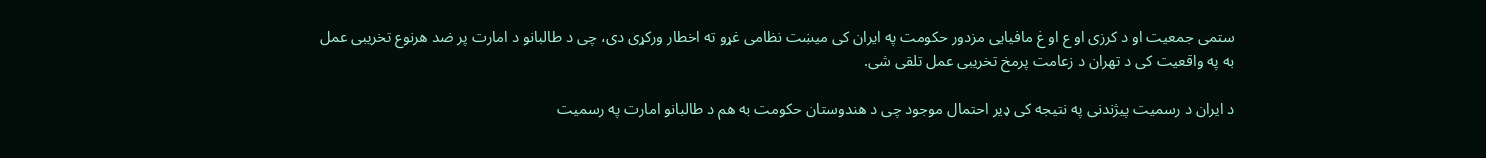ستمی جمعیت او د کرزی او ع او غ مافیایی مزدور حکومت په ایران کی میښت نظامی غړو ته اخطار ورکړی دی، چی د طالبانو د امارت پر ضد هرنوع تخریبی عمل به په واقعیت کی د تهران د زعامت پرمخ تخریبی عمل تلقی شی.

د ایران د رسمیت پیژندنی په نتیجه کی ډیر احتمال موجود چی د هندوستان حکومت به هم د طالبانو امارت په رسمیت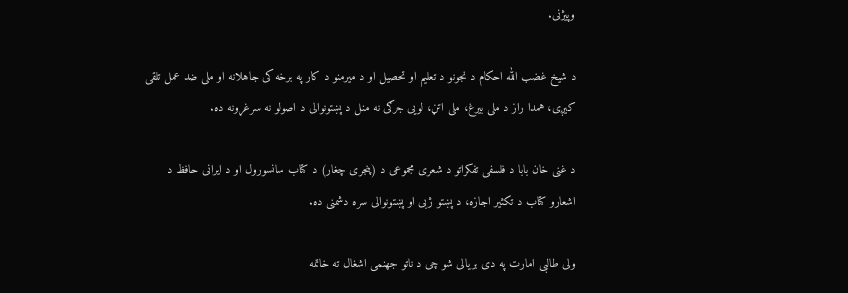وپیژنی.

د شیخ غضب الله احکام د نجونو د تعلیم او تحصیل او د میرمنو د کار په برخه کی جاهلانه او ملی ضد عمل تلقی کیږی، همدا راز د ملی بیرغ، ملی اتڼ، لویی جرګی نه منل د پښتونوالی د اصولو نه سرغړونه ده.

د غنی خان بابا د فلسفی تفکراتو د شعری مجموعی د (پنجری چغار) د کتاب سانسورول او د ایرانی حافظ د اشعارو کتاب د تکثیر اجازه، د پښتو ژبی او پښتونوالی سره دشمنی ده.

ولی طالبی امارت په دی بریالی شو چی د ناتو جهنمی اشغال ته خاتمه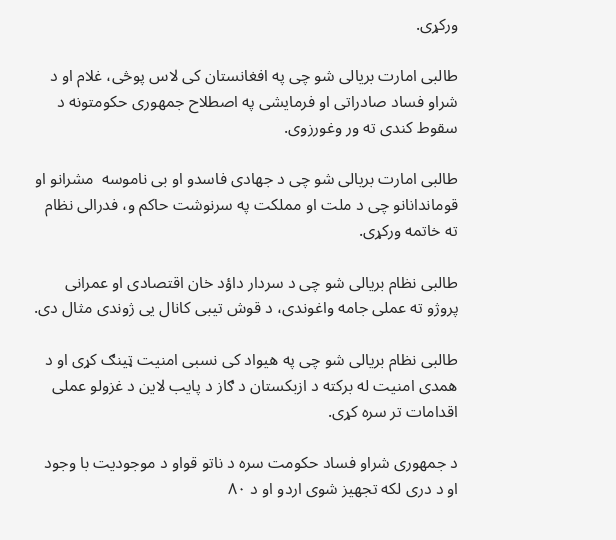ورکړی.

طالبی امارت بریالی شو چی په افغانستان کی لاس پوڅی، غلام او د شراو فساد صادراتی او فرمایشی په اصطلاح جمهوری حکومتونه د سقوط کندی ته ور وغورزوی.

طالبی امارت بریالی شو چی د جهادی فاسدو او بی ناموسه  مشرانو او قوماندانانو چی د ملت او مملکت په سرنوشت حاکم و، فدرالی نظام ته خاتمه ورکړی.

طالبی نظام بریالی شو چی د سردار داؤد خان اقتصادی او عمرانی پروژو ته عملی جامه واغوندی، د قوش تیبی کانال یی ژوندی مثال دی.

طالبی نظام بریالی شو چی په هیواد کی نسبی امنیت ټینګ کړی او د همدی امنیت له برکته د ازبکستان د ګاز د پایب لاین د غزولو عملی اقدامات تر سره کړی.

د جمهوری شراو فساد حکومت سره د ناتو قواو د موجودیت با وجود او د دری لکه تجهیز شوی اردو او د ۸۰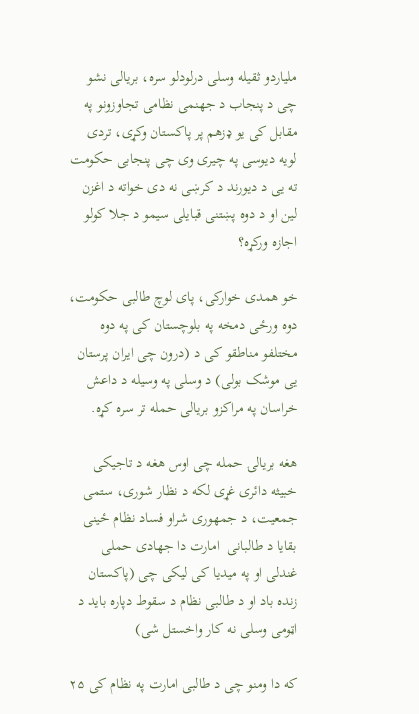ملیاردو ثقیله وسلی درلودلو سره، بریالی نشو چی د پنجاب د جهنمی نظامی تجاوزونو په مقابل کی یو ډزهم پر پاکستان وکړی، تردی لویه دیوسی په چیری وی چی پنجابی حکومت ته یی د دیورند د کرښی نه دی خواته د اغزن لین او د دوه پښتنی قبایلی سیمو د جلا کولو اجازه ورکړه؟

خو همدی خوارکی، پای لوچ طالبی حکومت، دوه ورځی دمخه په بلوچستان کی په دوه مختلفو مناطقو کی د (درون چی ایران پرستان یی موشک بولی) د وسلی په وسیله د داعش خراسان په مراکزو بریالی حمله تر سره کړه.

هغه بریالۍ حمله چی اوس هغه د تاجیکی خبیثه دائری غړی لکه د نظار شوری، ستمی جمعیت، د جمهوری شراو فساد نظام ځینی بقایا د طالبانی  امارت دا جهادی حملی غندلی او په میدیا کی لیکی چی (پاکستان زنده باد او د طالبی نظام د سقوط دپاره باید د اټومی وسلی نه کار واخستل شی)

که دا ومنو چی د طالبی امارت په نظام کی ۲۵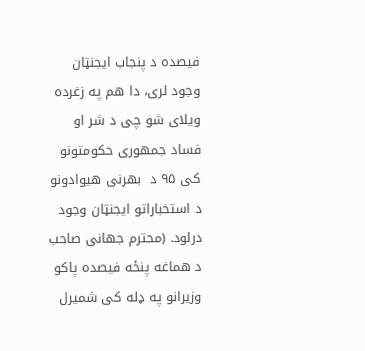فیصده د پنجاب ایجنټان وجود لری، دا هم په زغرده ویلای شو چی د شر او فساد جمهوری حکومتونو کی ۹۵ د  بهرنی هیوادونو د استخباراتو ایجنټان وجود درلود. (محترم جهانی صاحب د هماغه پنځه فیصده پاکو وزیرانو په ډله کی شمیرل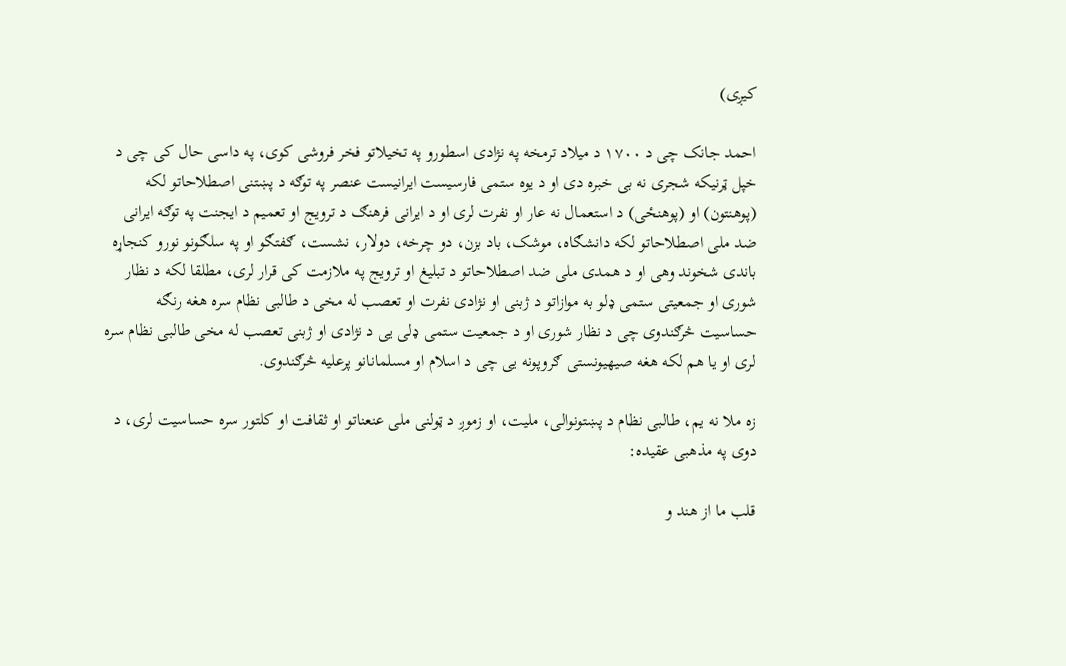کیږی)

احمد جانک چی د ۱۷۰۰ د میلاد ترمخه په نژادی اسطورو په تخیلاتو فخر فروشی کوی، په داسی حال کی چی د خپل ټرنیکه شجری نه بی خبره دی او د یوه ستمی فارسیست ایرانیست عنصر په توګه د پښتنی اصطلاحاتو لکه (پوهنتون) او (پوهنځی) د استعمال نه عار او نفرت لری او د ایرانی فرهنګ د ترویج او تعمیم د ایجنت په توګه ایرانی ضد ملی اصطلاحاتو لکه دانشګاه، موشک، باد بزن، دو چرخه، دولار، نشست، ګفتګو او په سلګونو نورو کنجاړه باندی شخوند وهی او د همدی ملی ضد اصطلاحاتو د تبلیغ او ترویج په ملازمت کی قرار لری، مطلقا لکه د نظار شوری او جمعیتی ستمی ډلو به موازاتو د ژبنی او نژادی نفرت او تعصب له مخی د طالبی نظام سره هغه رنګه حساسیت څرګندوی چی د نظار شوری او د جمعیت ستمی ډلی یی د نژادی او ژبنی تعصب له مخی طالبی نظام سره لری او یا هم لکه هغه صیهیونستی ګروپونه یی چی د اسلام او مسلمانانو پرعلیه څرګندوی.

زه ملا نه یم، طالبی نظام د پښتونوالی، ملیت، او زموږ د ټولنی ملی عنعناتو او ثقافت او کلتور سره حساسیت لری، د دوی په مذهبی عقیده:

قلب ما از هند و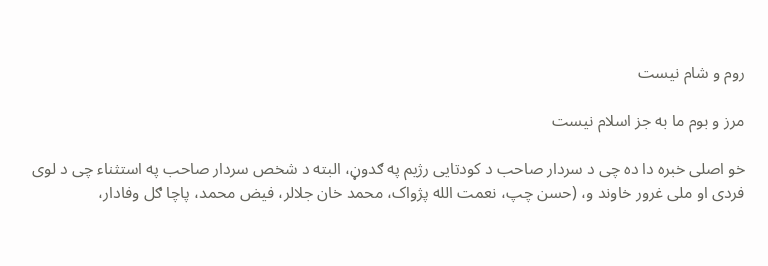روم و شام نیست

مرز و بوم ما به جز اسلام نیست

خو اصلی خبره دا ده چی د سردار صاحب د کودتایی رژیم په ګدوڼ، البته د شخص سردار صاحب په استثناء چی د لوی فردی او ملی غرور خاوند و، (حسن چپ، نعمت الله پژواک، محمد خان جلالر، فیض محمد، پاچا ګل وفادار،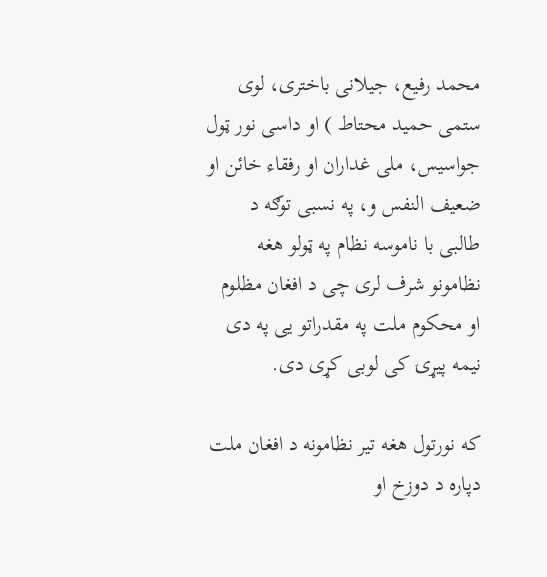محمد رفیع، جیلانی باختری، لوی ستمی حمید محتاط ) او داسی نور ټول جواسیس، ملی غداران او رفقاء خائن او ضعیف النفس و، په نسبی توګه د طالبی با ناموسه نظام په ټولو هغه نظامونو شرف لری چی د افغان مظلوم او محکوم ملت په مقدراتو یی په دی نیمه پیړۍ کی لوبی کړی دی.

که نورتول هغه تیر نظامونه د افغان ملت دپاره د دوزخ او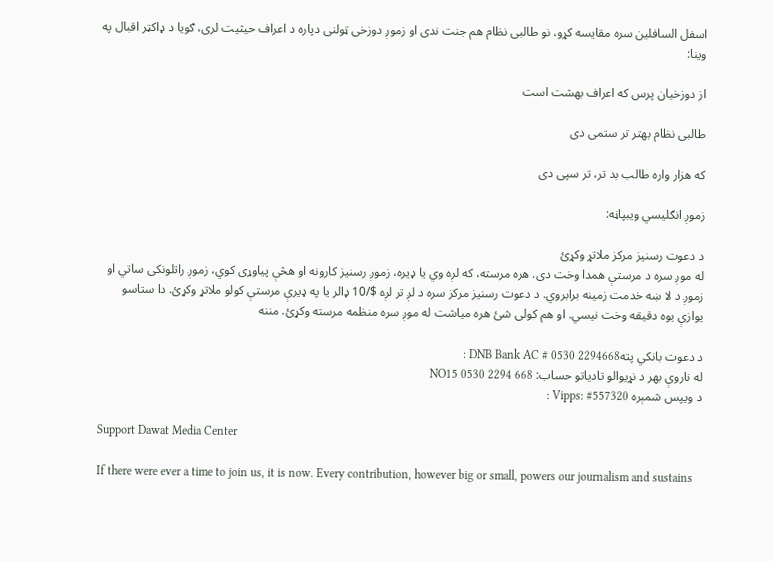اسفل السافلین سره مقایسه کړو، نو طالبی نظام هم جنت ندی او زموږ دوزخی ټولنی دپاره د اعراف حیثیت لری، ګویا د ډاکټر اقبال په وینا:

از دوزخیان پرس که اعراف بهشت است

طالبی نظام بهتر تر ستمی دی

که هزار واره طالب بد تر، تر سپی دی

زموږ انګلیسي ویبپاڼه:

د دعوت رسنیز مرکز ملاتړ وکړئ
له موږ سره د مرستې همدا وخت دی. هره مرسته، که لږه وي یا ډیره، زموږ رسنیز کارونه او هڅې پیاوړی کوي، زموږ راتلونکی ساتي او زموږ د لا ښه خدمت زمینه برابروي. د دعوت رسنیز مرکز سره د لږ تر لږه $/10 ډالر یا په ډیرې مرستې کولو ملاتړ وکړئ. دا ستاسو یوازې یوه دقیقه وخت نیسي. او هم کولی شئ هره میاشت له موږ سره منظمه مرسته وکړئ. مننه

د دعوت بانکي پتهDNB Bank AC # 0530 2294668 :
له ناروې بهر د نړیوالو تادیاتو حساب: NO15 0530 2294 668
د ویپس شمېره Vipps: #557320 :

Support Dawat Media Center

If there were ever a time to join us, it is now. Every contribution, however big or small, powers our journalism and sustains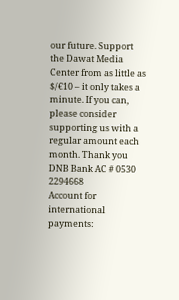our future. Support the Dawat Media Center from as little as $/€10 – it only takes a minute. If you can, please consider supporting us with a regular amount each month. Thank you
DNB Bank AC # 0530 2294668
Account for international payments: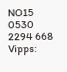NO15 0530 2294 668
Vipps: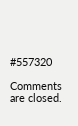#557320

Comments are closed.